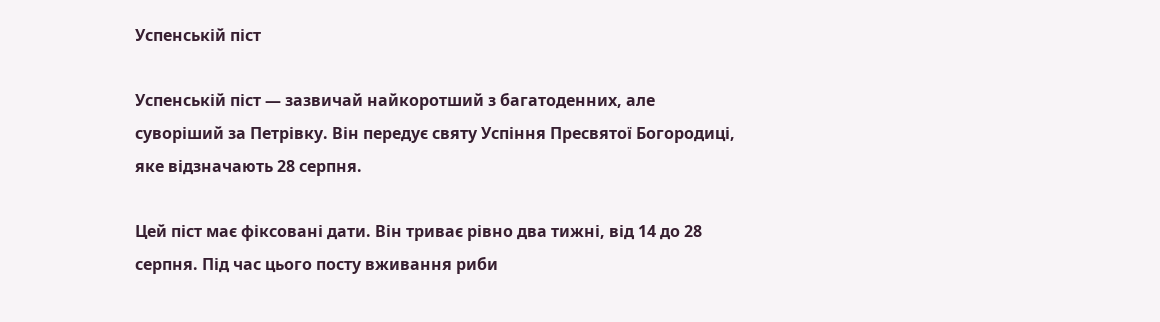Успенській піст

Успенській піст — зазвичай найкоротший з багатоденних, але суворіший за Петрівку. Він передує святу Успіння Пресвятої Богородиці, яке відзначають 28 серпня.

Цей піст має фіксовані дати. Він триває рівно два тижні, від 14 до 28 серпня. Під час цього посту вживання риби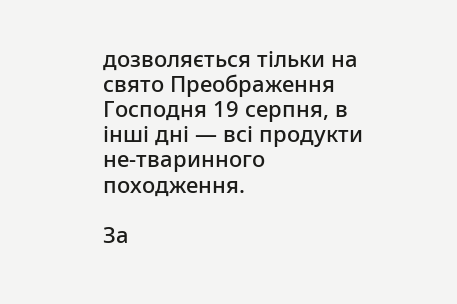дозволяється тільки на свято Преображення Господня 19 серпня, в інші дні — всі продукти не-тваринного походження.

За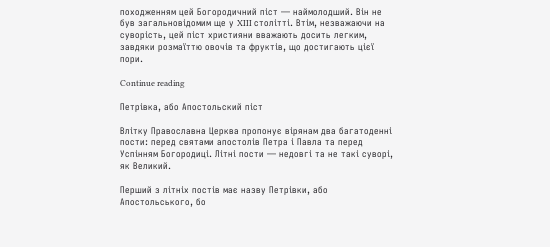походженням цей Богородичний піст — наймолодший. Він не був загальновідомим ще у XIII столітті. Втім, незважаючи на суворість, цей піст християни вважають досить легким, завдяки розмаїттю овочів та фруктів, що достигають цієї пори.

Continue reading

Петрівка, або Апостольский піст

Влітку Православна Церква пропонує вірянам два багатоденні пости: перед святами апостолів Петра і Павла та перед Успінням Богородиці. Літні пости — недовгі та не такі суворі, як Великий.

Перший з літніх постів має назву Петрівки, або Апостольського, бо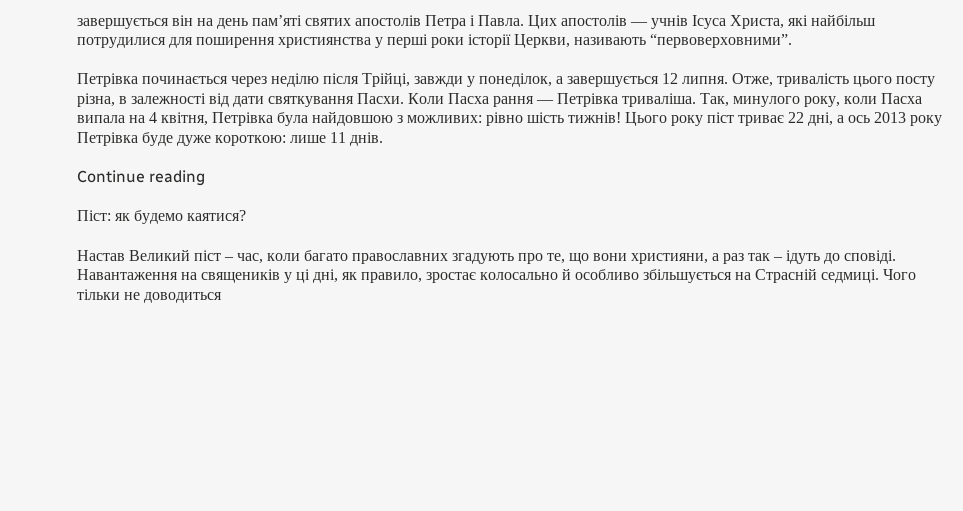завершується він на день пам’яті святих апостолів Петра і Павла. Цих апостолів — учнів Ісуса Христа, які найбільш потрудилися для поширення християнства у перші роки історії Церкви, називають “первоверховними”.

Петрівка починається через неділю після Трійці, завжди у понеділок, а завершується 12 липня. Отже, тривалість цього посту різна, в залежності від дати святкування Пасхи. Коли Пасха рання — Петрівка триваліша. Так, минулого року, коли Пасха випала на 4 квітня, Петрівка була найдовшою з можливих: рівно шість тижнів! Цього року піст триває 22 дні, а ось 2013 року Петрівка буде дуже короткою: лише 11 днів.

Continue reading

Піст: як будемо каятися?

Настав Великий піст – час, коли багато православних згадують про те, що вони християни, а раз так – ідуть до сповіді. Навантаження на священиків у ці дні, як правило, зростає колосально й особливо збільшується на Страсній седмиці. Чого тільки не доводиться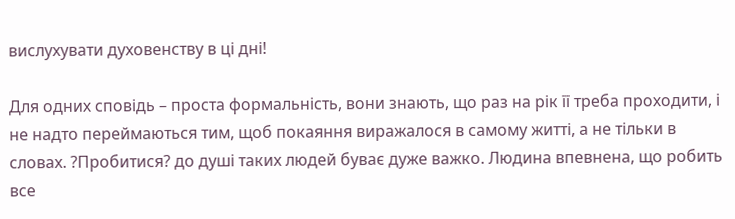вислухувати духовенству в ці дні!

Для одних сповідь – проста формальність, вони знають, що раз на рік її треба проходити, і не надто переймаються тим, щоб покаяння виражалося в самому житті, а не тільки в словах. ?Пробитися? до душі таких людей буває дуже важко. Людина впевнена, що робить все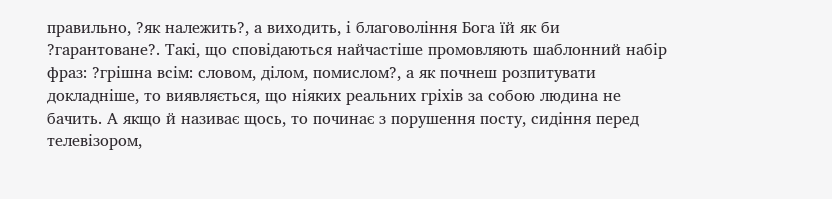правильно, ?як належить?, а виходить, і благовоління Бога їй як би ?гарантоване?. Такі, що сповідаються найчастіше промовляють шаблонний набір фраз: ?грішна всім: словом, ділом, помислом?, а як почнеш розпитувати докладніше, то виявляється, що ніяких реальних гріхів за собою людина не бачить. А якщо й називає щось, то починає з порушення посту, сидіння перед телевізором,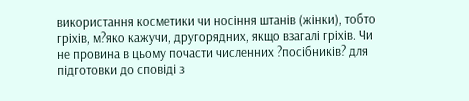використання косметики чи носіння штанів (жінки), тобто гріхів, м?яко кажучи, другорядних, якщо взагалі гріхів. Чи не провина в цьому почасти численних ?посібників? для підготовки до сповіді з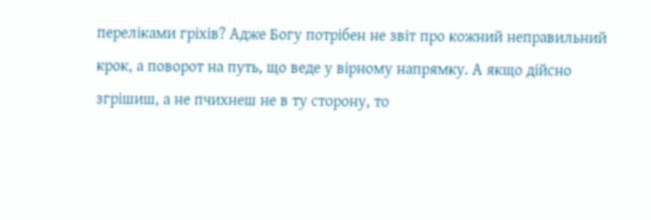переліками гріхів? Адже Богу потрібен не звіт про кожний неправильний крок, а поворот на путь, що веде у вірному напрямку. А якщо дійсно згрішиш, а не пчихнеш не в ту сторону, то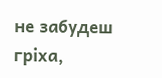не забудеш гріха,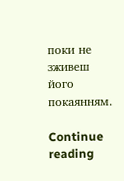поки не зживеш його покаянням.

Continue reading